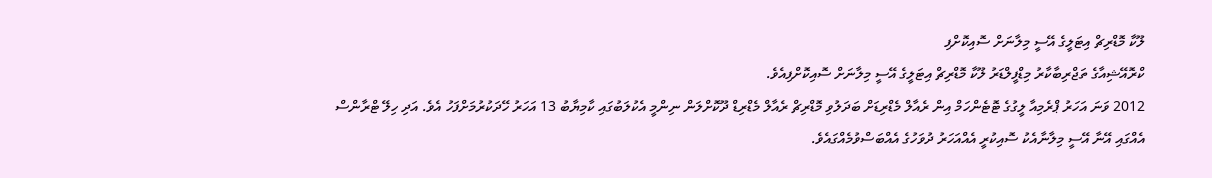ލޫކާ މޮޑްރިޗް އިޓަލީގެ އޭސީ މިލާނަށް ސޮއިކޮށްފި
ކްރޮއޭޝިއާގެ ތަޖްރިބާކާރު މިޑްފީލްޑަރު ލޫކާ މޮޑްރިޗް އިޓަލީގެ އޭސީ މިލާނަށް ސޮއިކޮށްފިއެވެ.
2012 ވަނަ އަހަރު ޕްރެމިއާ ލީގުގެ ޓޮޓެންހަމް އިން ރެއާލް މެޑްރިޑަށް ބަދަލުވި މޮޑްރިޗް ރެއާލް މެޑްރިޑް ދޫކޮށްލަން ނިންމީ އެކުލަބުގައި ކާމިޔާބު 13 އަހަރު ހޭދަކުރުމަށްފަހު އެވެ. އަދި ހިލޭ ޓްރާންސް އެއްގައި އޭނާ އޭސީ މިލާނާއެކު ސޮއިކުރީ އެއްއަހަރު ދުވަހުގެ އެއްބަސްވުމެއްގައެވެ.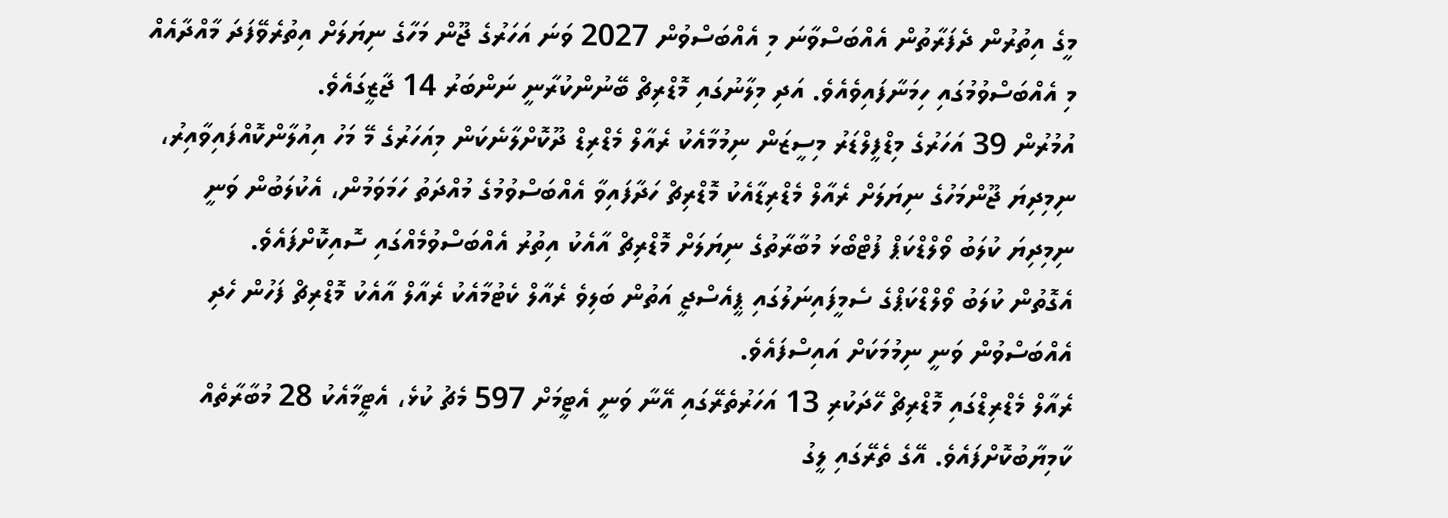މީގެ އިތުރުން ދެފަރާތުން އެއްބަސްވާނަ މި އެއްބަސްވުން 2027 ވަނަ އަހަރުގެ ޖޫން މަހާގެ ނިޔަލަށް އިތުރެވޭފަދަ މާއްދާއެއް މި އެއްބަސްވުމުގައި ހިމަނާފައިވެއެވެ. އަދި މިލާނުގައި މޮޑްރިޗް ބޭނުންކުރާނީ ނަންބަރު 14 ޖާޒީގައެވެ.
އުމުރުން 39 އަހަރުގެ މިޑްފީލްޑަރު މިސީޒަން ނިމުމާއެކު ރެއާލް މެޑްރިޑް ދޫކޮށްލާނެކަން މިއަހަރުގެ މޭ މަހު އިއުލާންކޮއްފައިވާއިރު، ނިމިދިޔަ ޖޫންމަހުގެ ނިޔަލަށް ރެއާލް މެޑްރިޑާއެކު މޮޑްރިޗް ހަދާފައިވާ އެއްބަސްވުމުގެ މުއްދަތު ހަމަވަމުން، އެކުލަބުން ވަނީ ނިމިދިޔަ ކުލަބު ވޯލްޑްކަޕް ފުޓްބޯޅަ މުބާރާތުގެ ނިޔަލަށް މޮޑްރިޗް އާއެކު އިތުރު އެއްބަސްވުމެއްގައި ސޮއިކޮށްފައެވެ.
އެގޮތުން ކުލަބު ވޯލްޑްކަޕްގެ ސެމީފައިނަލުގައި ޕީއެސްޖީ އަތުން ބަލިވެ ރެއާލް ކެޓުމާއެކު ރެއާލް އާއެކު މޮޑްރިޗް ފަހުން ހެދި އެއްބަސްވުން ވަނީ ނިމުމަކަށް އައިސްފައެވެ.
ރެއާލް މެޑްރިޑްގައި މޮޑްރިޗް ހޭދަކުރި 13 އަހަރުތެރޭގައި އޭނާ ވަނީ އެޓީމަށް 597 މެޗު ކުޅެ، އެޓީމާއެކު 28 މުބާރާތެއް ކާމިޔާބުކޮށްފައެވެ. އޭގެ ތެރޭގައި ލީގު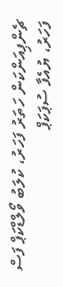ޗެންޕިއަންކަން ހަތަރު ފަހަރު، ކުލަބު ވޯލްޑްކަޕް ފަސް ފަހަރު، ޔުއެފާ ސުޕަކަޕް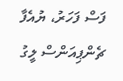ފަސް ފަހަރު، ޔުއެފާ ޗެންޕިއަންސް ލީގު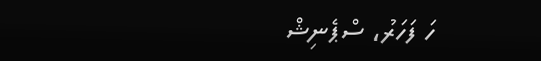ހަ ފަހަރު، ސްޕެނިޝް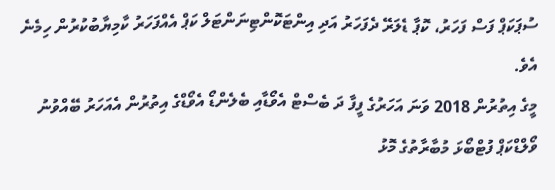ސުޕަކަޕް ފަސް ފަހަރު، ކޮޕާ ޑެލަރޭ ދެފަހަރު އަދި އިންޓަކޮންޓިނަންޓަލް ކަޕް އެއްފަހަރު ކާމިޔާބުކުރުން ހިމެނެ އެވެ.
މީގެ އިތުރުން 2018 ވަނަ އަހަރުގެ ފީފާ ދަ ބެސްޓް އެވޯޑާއި ބެލެންޑޯ އެވޯޑްގެ އިތުރުން އެއަހަރު ބޭއްވުނު ވޯލްޑްކަޕް ފުޓްބޯޅަ މުބާރާތުގެ މޮޅު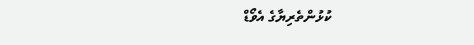ކުޅުންތެރިޔާގެ އެވޯޑް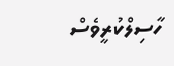ހާސިލްކުރީވެސް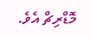މޮޑްރިޗް އެވެ.